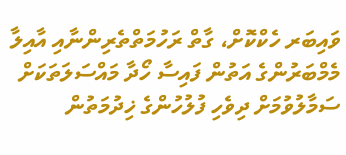ވައިބަރ ހެކްކޮށް، ގާތް ރަހުމަތްތެރިންނާއި އާއިލާ މެމްބަރުންގެ އަތުން ފައިސާ ހޯދާ މައްސަލަތަކަށް ސަމާލުވުމަށް ދިވެހި ފުލުހުންގެ ޚިދުމަތުން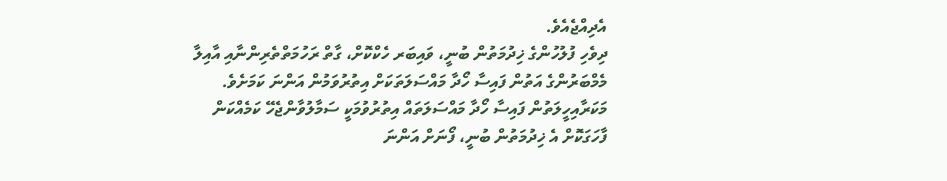އެދިއްޖެއެވެ.
ދިވެހި ފުލުހުންގެ ޚިދުމަތުން ބުނީ، ވައިބަރ ހެކްކޮށް، ގާތް ރަހުމަތްތެރިންނާއި އާއިލާ މެމްބަރުންގެ އަތުން ފައިސާ ހޯދާ މައްސަލަތަކަށް އިތުރުވަމުން އަންނަ ކަމަށެވެ. މަކަރާއިހީލަތުން ފައިސާ ހޯދާ މައްސަލަތައް އިތުރުވުމަކީ ސަމާލުވާންޖެހޭ ކަމެއްކަން ފާހަގަކޮށް އެ ޚިދުމަތުން ބުނީ، ފޯނަށް އަންނަ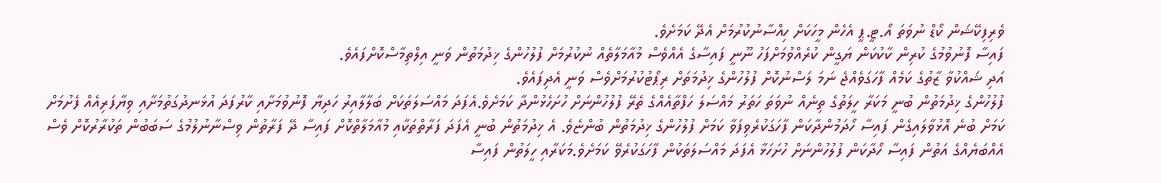ވެރިފިކޭޝަން ކޯޑް ނުވަތަ އޯ.ޓީ.ޕީ އެހެން މީހަކަށް ހިއްސާނުކުރުމަށް އެދޭ ކަމަށެވެ.
ފައިސާ ފޮނުވުމުގެ ކުރިން ކާކުކަން ޔަގީން ކުރެއްވުމަށްފަހު ނޫނީ ފައިސާގެ އެއްވެސް މުއާމަލާތެއް ނުކުރުމަށް ފުލުހުންގެ ޚިދުމަތުން ވަނީ އިލްތިމާސްކޮށްފައެވެ.
އަދި ޝައްކުވާ ޒާތުގެ ކަމެއް ފާހަގަވެއްޖެ ނަމަ ލަސްނުކޮށް ފުލުހުންގެ ޚިދުމަތަށް ރިޕޯޓުކުރުމަށްވެސް ވަނީ އެދިފައެވެ.
ފުލުހުންގެ ޚިދުމަތުން ބުނީ މަކަރާ ހީލަތުގެ ތިނެއް ނުވަތަ ހަތަރު މައްސަލަ ހަފްތާއެއްގެ ތެރޭ ފުލުހުންނަށް ހުށަހެޅުންދާ ކަމަށެވެ.އެފަދަ މައްސަލަތަކަށް ބަލާލާއިރު ހަދިޔާ ފޮނުވުމަށާއި ކާރުފަދަ އުޅަނދުގަތުމަށާއި ވިޔާފަރިއެއް ފެށުމަށް ކަމަށް ބުނެ އޮޅުވާލައިގެން ފައިސާ ހޯދަމުންދާކަން ފާހަގަކުރެވިފަވާ ކަމަށް ފުލުހުންގެ ޚިދުމަތުން ބުންޏެވެ. އެ ޚިދުމަތުން ބުނީ އެފަދަ ފަރާތްތަކާއި މުއާމަލާތްކޮށް ފައިސާ ދޭ ފަރާތުން ވިސްނާނުލުމުގެ ސަބަބުން ތަކުރާރުކޮށް ވެސް އެއްބަޔެއްގެ އަތުން ފައިސާ ހޯދާކަން ފުލުހުންނަށް ހުށަހަޅާ އެފަދަ މައްސަލަތަކުން ފާހަގަކުރެވޭ ކަމަށެވެ.މަކަރާއި ހީލަތުން ފައިސާ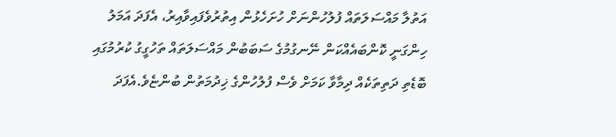އަތުލާ މައްސަލަތައް ފުލުހުންނަށް ހުށަހެޅުން އިތުރުވެފައިވާއިރު، އެފަދަ އަމަލު ހިންގަނީ ކޮންބައެއްކަން ނޭނގުމުގެ ސަބަބުން މައްސަލަތައް ތަހުގީގު ކުރުމުގައި ބޮޑެތި ދަތިތަކެއް ދިމާވާ ކަމަށް ވެސް ފުލުހުންގެ ޚިދުމަތުން ބުންޏެވެ.އެފަދަ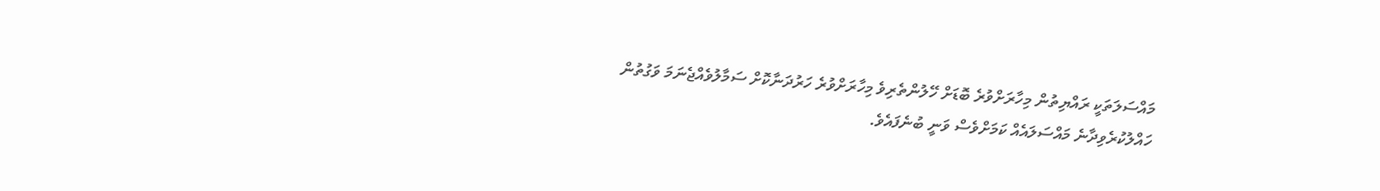މައްސަލަތަކީ ރައްޔިތުން މިހާރަށްވުރެ ބޮޑަށް ހޭލުންތެރިވެ މިހާރަށްވުރެ ހަރުދަނާކޮށް ސަމާލުވެއްޖެނަމަ ވަގުތުން ހައްލުކުރެވިދާނެ މައްސަލައެއް ކަމަށްވެސް ވަނީ ބުނެފައެވެ.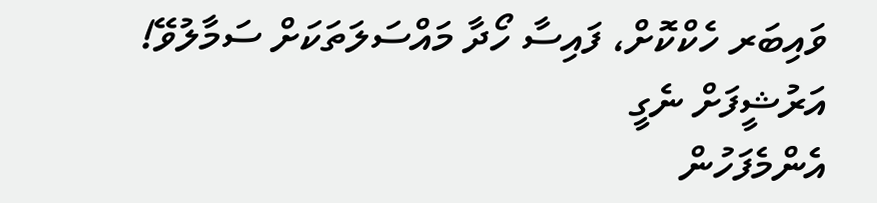ވައިބަރ ހެކްކޮށް، ފައިސާ ހޯދާ މައްސަލަތަކަށް ސަމާލުވޭ!
އަރުޝީފަށް ނެގީ
އެންމެފަހުން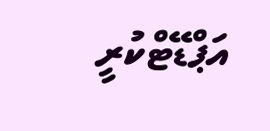އަޕްޑޭޓްކުރީ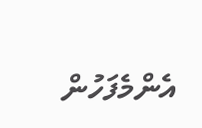އެންމެފަހުން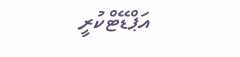އަޕްޑޭޓްކުރީ